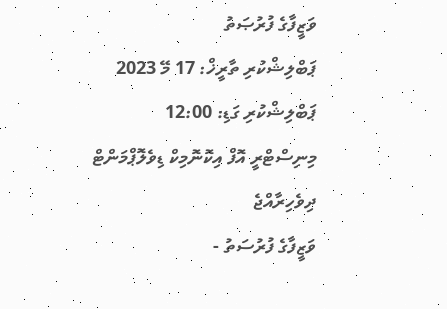ވަޒީފާގެ ފުރުޞަތު
ޕަބްލިޝްކުރި ތާރީޚް: 17 މޭ 2023
ޕަބްލިޝްކުރި ގަޑި: 12:00
މިނިސްޓްރީ އޮފް އިކޮނޮމިކް ޑިވެލޮޕްމަންޓް
ދިވެހިރާއްޖެ
ވަޒީފާގެ ފުރުސަތު -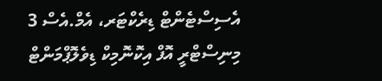އެސިސްޓެންޓް ޑިރެކްޓަރ، އެމް.އެސް 3
މިނިސްޓްރީ އޮފް އިކޮނޮމިކް ޑިވެލޮޕްމަންޓް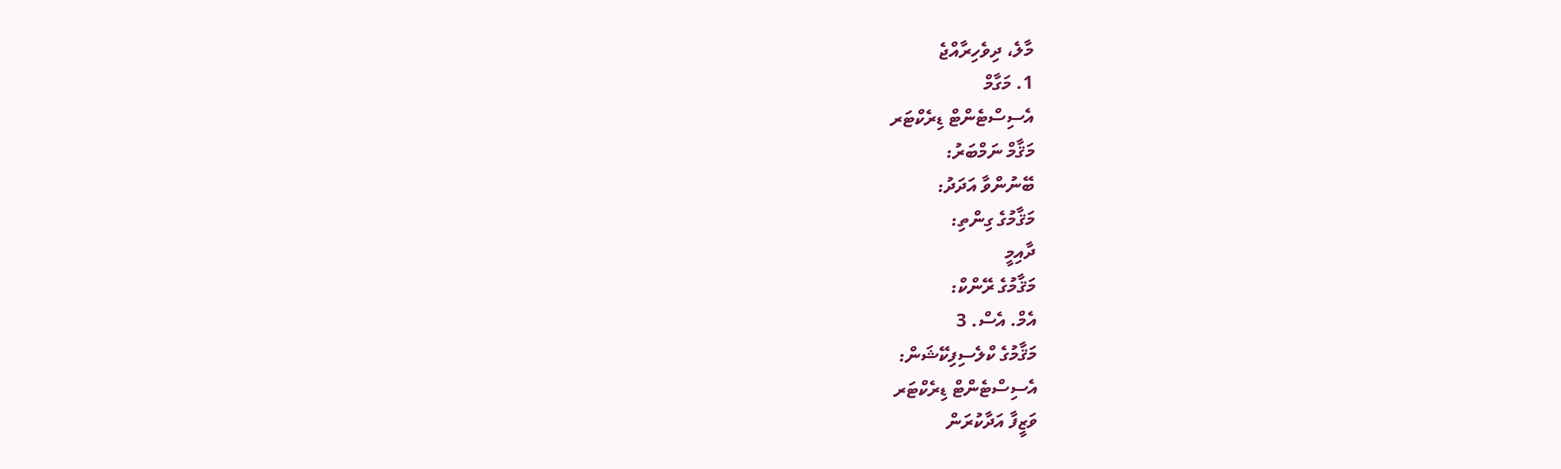މާލެ، ދިވެހިރާއްޖެ
1. މަގާމް
އެސިސްޓެންޓް ޑިރެކްޓަރ
މަޤާމް ނަމްބަރު:
ބޭނުންވާ އަދަދު:
މަޤާމުގެ ގިންތި:
ދާއިމީ
މަޤާމުގެ ރޭންކް:
އެމް. އެސް. 3
މަޤާމުގެ ކްލެސިފިކޭޝަން:
އެސިސްޓެންޓް ޑިރެކްޓަރ
ވަޒީފާ އަދާކުރަން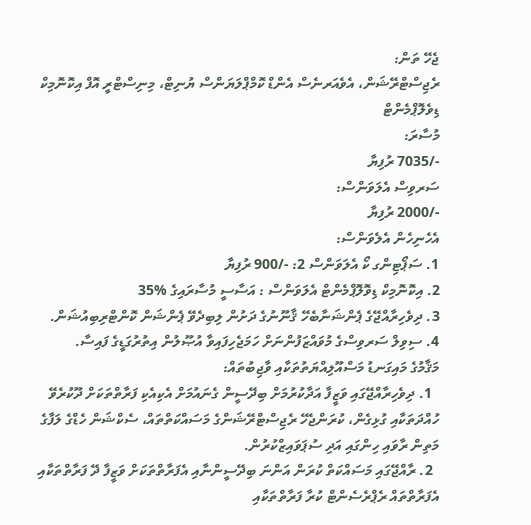ޖެހޭ ތަން:
ރެޖިސްޓްރޭޝަން، އެވެއަރނެސް އެންޑް ކޮމްޕްލަޔަންސް ޔުނިޓް، މިނިސްޓްރީ އޮފް އިކޮނޮމިކް ޑިވެލޮޕްމެންޓް
މުސާރަ:
-/7035 ރުފިޔާ
ސަރވިސް އެލަވަންސް:
-/2000 ރުފިޔާ
އެހެނިހެން އެލެވަންސް:
1. ސަޕޯޓިންގ ކޯ އެލަވަންސް 2: -/900 ރުފިޔާ
2. އިކޮނޮމިކް ޑިވޮލޮޕްމެންޓް އެލަވަންސް : އަސާސީ މުސާރައިގެ %35
3. ދިވެހިރާއްޖޭގެ ޕެންޝަނާބެހޭ ޤާނޫނުގެ ދަށުން ލިބިދެވޭ ޕެންޝަން ކޮންޓްރިބިއުޝަން.
4. ސިވިލް ސަރވިސްގެ މުވައްޒަފުންނަށް ހަމަޖެހިފައިވާ އުޞޫލުން އިތުރުގަޑީގެ ފައިސާ.
މަޤާމުގެ މައިގަނޑު މަސްއޫލިއްޔަތުތަކާއި ވާޖިބުތައް:
  1. ދިވެހިރާއްޖޭގައި ވަޒީފާ އަދާކުރުމަށް ބިދޭސީން ގެނައުމަށް އެކިއެކި ފަރާތްތަކަށް ދޫކުރެވޭ ހުއްދަތަކާއި ގުޅިގެން، ކުރަންޖެހޭ ރެޖިސްޓްރޭޝަންގެ މަސައްކަތްތައް، ސެކްޝަން ހެޑްގެ ލަފާގެ މަތިން ރާވައި ހިންގައި އަދި ސުޕަވައިޒްކުރުން.
  2. ރާއްޖޭގައި މަސައްކަތް ކުރަން އަންނަ ބިދޭސީންނާއި އެފަރާތްތަކަށް ވަޒީފާ ދޭ ފަރާތްތަކާއި އެފަރާތްތައް ރެޕްރެސެންޓް ކުރާ ފަރާތްތަކާއި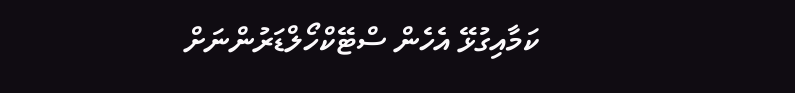ކަމާއިގުޅޭ އެހެން ސްޓޭކްހޯލްޑަރުންނަށް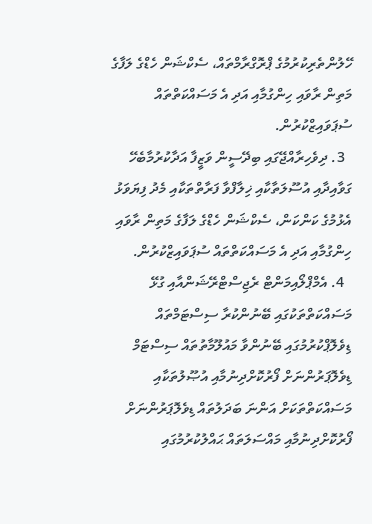ހޭލުންތެރިކުރުމުގެ ޕްރޮގްރާމްތައް، ސެކްޝަން ހެޑްގެ ލަފާގެ މަތިން ރާވައި ހިންގުމާއި އަދި އެ މަސައްކަތްތައް ސުޕަވައިޒްކުރުން.
  3. ދިވެހިރާއްޖޭގައި ބިދޭސީން ވަޒީފާ އަދާކުރުމާބެހޭ ގަވާއިދާއި އުސޫލަތާކާއި ޚިލާފްވާ ފަރާތްތަކާއި މެދު ފިޔަވަޅު އެޅުމުގެ ކަންކަން، ސެކްޝަން ހެޑްގެ ލަފާގެ މަތިން ރާވައި ހިންގުމާއި އަދި އެ މަސައްކަތްތައް ސުޕަވައިޒްކުރުން.
  4. އެމްޕްލޯއިމަންޓް ރެޖިސްޓްރޭޝަންއާއި ގުޅޭ މަސައްކަތްތަކުގައި ބޭނުންކުރާ ސިސްޓަމްތައް ޑިވެލޮޕްކުރުމުގައި ބޭނުންވާ މައުލޫމާތުތައް ސިސްޓަމް ޑިވެލޮޕަރުންނަށް ފޯރުކޮށްދިނުމާއި އުޞޫލުތަކާއި މަސައްކަތްތަކަށް އަންނަ ބަދަލުތައް ޑިވެލޮޕަރުންނަށް ފޯރުކޮށްދިނުމާއި މައްސަލަތައް ޙައްލުކުރުމުގައި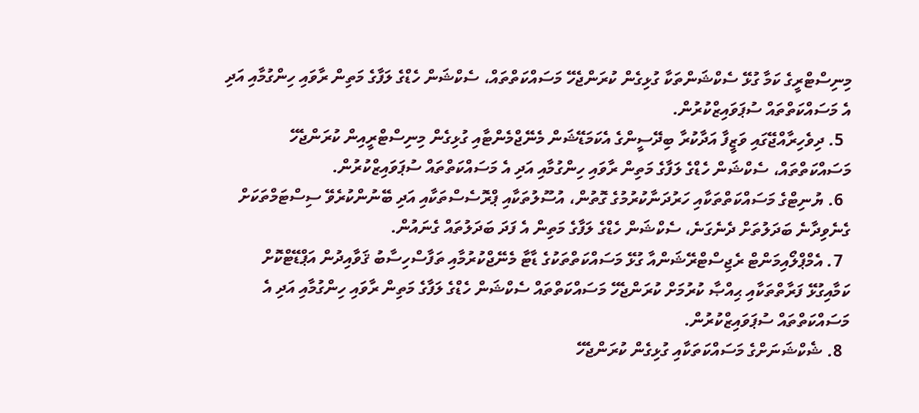މިނިސްޓްރީގެ ކަމާ ގުޅޭ ސެކްޝަންތަކާ ގުޅިގެން ކުރަންޖެހޭ މަސައްކަތްތައް، ސެކްޝަން ހެޑްގެ ލަފާގެ މަތިން ރާވައި ހިންގުމާއި އަދި އެ މަސައްކަތްތައް ސުޕަވައިޒްކުރުން.
  5. ދިވެހިރާއްޖޭގައި ވަޒީފާ އަދާކުރާ ބިދޭސީންގެ އެކަމަޑޭޝަން މެނޭޖްމެންޓާއި ގުޅިގެން މިނިސްޓްރީއިން ކުރަންޖެހޭ މަސައްކަތްތައް، ސެކްޝަން ހެޑްގެ ލަފާގެ މަތިން ރާވައި ހިންގުމާއި އަދި އެ މަސައްކަތްތައް ސުޕަވައިޒްކުރުން.
  6. ޔުނިޓްގެ މަސައްކަތްތަކާއި ހަރުދަނާކުރުމުގެ ގޮތުން، އުސޫލުތަކާއި ޕްރޮސެސްތަކާއި އަދި ބޭނުންކުރެވޭ ސިސްޓަމްތަކަށް ގެނެވިދާނެ ބަދަލުތަށް ދެނެގަނެ، ސެކްޝަން ހެޑްގެ ލަފާގެ މަތިން އެ ފަދަ ބަދަލުތައް ގެނައުން.
  7. އެމްޕްލޯއިމަންޓް ރެޖިސްޓްރޭޝަންއާ ގުޅޭ މަސައްކަތްތަކުގެ ޑާޓާ މެނޭޖްކުރުމާއި ތަފާސްހިސާބު ޤަވާއިދުން އަޕްޑޭޓްކޮށް ކަމާއިގުޅޭ ފަރާތްތަކާއި ޙިއްޞާ ކުރުމަށް ކުރަންޖެހޭ މަސައްކަތްތައް ސެކްޝަން ހެޑްގެ ލަފާގެ މަތިން ރާވައި ހިންގުމާއި އަދި އެ މަސައްކަތްތައް ސުޕަވައިޒްކުރުން.
  8. ޝެކްޝަނަށްގެ މަސައްކަތަކާއި ގުޅިގެން ކުރަންޖެހޭ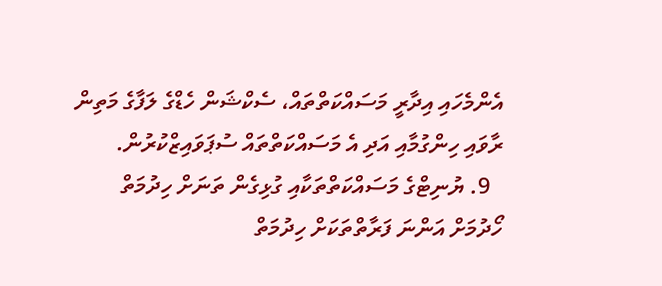އެންމެހައި އިދާރީ މަސައްކަތްތައް، ސެކްޝަން ހެޑްގެ ލަފާގެ މަތިން ރާވައި ހިންގުމާއި އަދި އެ މަސައްކަތްތައް ސުޕަވައިޒްކުރުން.
  9. ޔުނިޓްގެ މަސައްކަތްތަކާއި ގުޅިގެން ތަނަށް ހިދުމަތް ހޯދުމަށް އަންނަ ފަރާތްތަކަށް ހިދުމަތް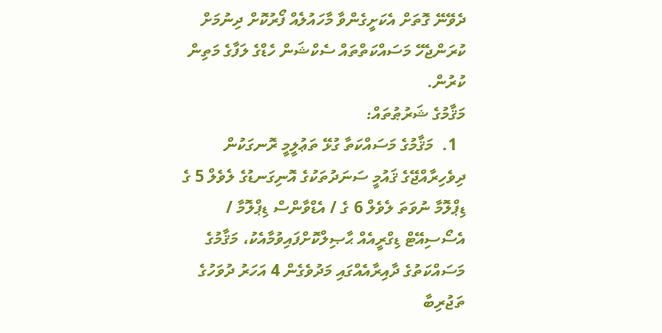ދެވޭނޭ ގޮތަށް އެކަށީގެންވާ މާހައުލެއް ފޯރުކޮށް ދިނުމަށް ކުރަންޖެހޭ މަސައްކަތްތައް ސެކްޝަން ހެޑްގެ ލަފާގެ މަތިން ކުރުން.
މަޤާމުގެ ޝަރުޠުތައް:
  1.  މަޤާމުގެ މަސައްކަތާ ގުޅޭ ތަޢުލީމީ ރޮނގަކުން ދިވެހިރާއްޖޭގެ ޤައުމީ ސަނަދުތަކުގެ އޮނިގަނޑުގެ ލެވެލް 5 ގެ ޑިޕްލޮމާ ނުވަތަ ލެވެލް 6 ގެ / އެޑްވާންސް ޑިޕްލޮމާ / އެސޯސިއޭޓް ޑިގްރީއެއް ޙާޞިލްކޮށްފައިވުމާއެކު، މަޤާމުގެ މަސައްކަތުގެ ދާއިރާއެއްގައި މަދުވެގެން 4 އަހަރު ދުވަހުގެ ތަޖުރިބާ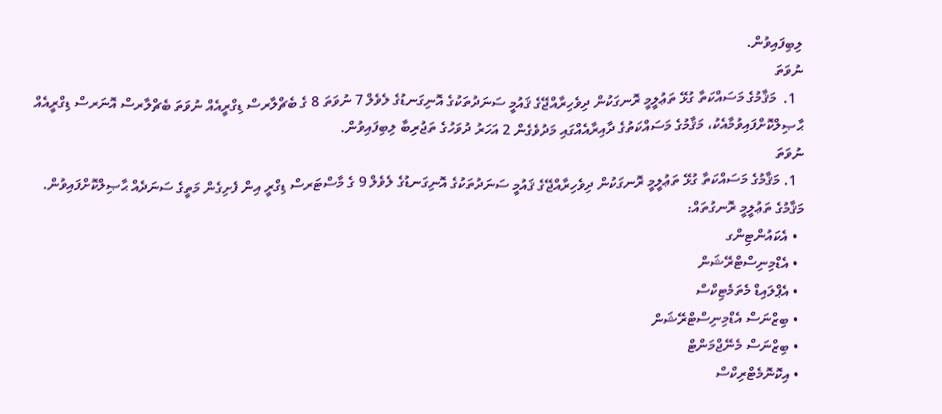ލިބިފައިވުން.
ނުވަތަ
  1.  މަޤާމުގެ މަސައްކަތާ ގުޅޭ ތަޢުލީމީ ރޮނގަކުން ދިވެހިރާއްޖޭގެ ޤައުމީ ސަނަދުތަކުގެ އޮނިގަނޑުގެ ލެވެލް 7 ނުވަތަ 8 ގެ ބެޗްލާރސް ޑިގްރީއެއް ނުވަތަ ބެޗްލާރސް އޮނަރސް ޑިގްރީއެއް  ޙާޞިލްކޮށްފައިވުމާއެކު، މަޤާމުގެ މަސައްކަތުގެ ދާއިރާއެއްގައި މަދުވެގެން 2 އަހަރު ދުވަހުގެ ތަޖުރިބާ ލިބިފައިވުން.
ނުވަތަ
  1. މަޤާމުގެ މަސައްކަތާ ގުޅޭ ތަޢުލީމީ ރޮނގަކުން ދިވެހިރާއްޖޭގެ ޤައުމީ ސަނަދުތަކުގެ އޮނިގަނޑުގެ ލެވެލް 9 ގެ މާސްޓަރސް ޑިގްރީ އިން ފެށިގެން މަތީގެ ސަނަދެއް ޙާޞިލްކޮށްފައިވުން.
މަޤާމުގެ ތަޢުލީމީ ރޮނގުތައް:
  • އެކައުންޓިންގ
  • އެޑްމިނިސްޓްރޭޝަން
  • އެޕްލައިޑް މެތަމެޓިކްސް
  • ބިޒްނަސް އެޑްމިނިސްޓްރޭޝަން
  • ބިޒްނަސް މެނޭޖްމަންޓް
  • އިކޮނޮމެޓްރިކްސް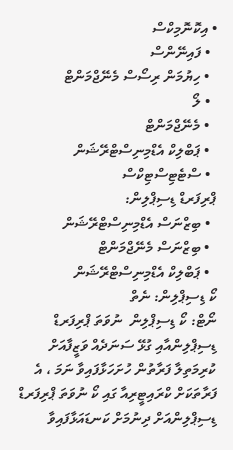• އިކޮނޮމިކްސް
  • ފައިނޭންސް
  • ހިޔުމަން ރިސޯސް މެނޭޖްމަންޓް
  • ލޯ
  • މެނޭޖްމަންޓް
  • ޕަބްލިކް އެޑްމިނިސްޓްރޭޝަން
  • ސްޓެޓިސްޓިކްސް
ޕްރިފަރޑް ޑިސިޕްލިން:
  • ބިޒްނަސް އެޑްމިނިސްޓްރޭޝަން
  • ބިޒްނަސް މެނޭޖްމަންޓް
  • ޕަބްލިކް އެޑްމިނިސްޓްރޭޝަން
ކޯ ޑިސިޕްލިން: ނެތް
ނޯޓް: ކޯ ޑިސިޕްލިން  ނުވަތަ ޕްރިފަރޑް ޑިސިޕްލިންއާއި ގުޅޭ ސަނަދެއް ވަޒީފާއަށް ކުރިމަތިލާ ފަރާތުން ހުށަހަޅާފައިވާ ނަމަ ، އެ ފަރާތަކަށް ކްރައިޓީރިއާ ގައި ކޯ ނުވަތަ ޕްރިފަރޑް ޑިސިޕްލިންއަށް ދިނުމަށް ކަނޑައަޅާފައިވާ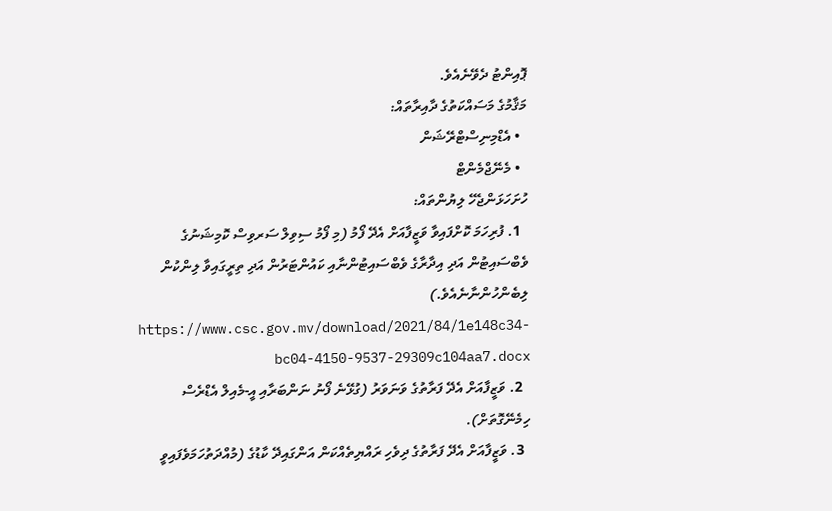ޕޮއިންޓު ދެވޭނެއެވެ.
މަޤާމުގެ މަސައްކަތުގެ ދާއިރާތައް:
  • އެޑްމިނިސްޓްރޭޝަން
  • މެނޭޖްމެންޓް
ހުށަހަޅަންޖެހޭ ލިޔުންތައް:
  1. ފުރިހަމަ ކޮށްފައިވާ ވަޒީފާއަށް އެދޭ ފޯމު (މި ފޯމު ސިވިލް ސަރވިސް ކޮމިޝަނުގެ ވެބްސައިޓުން އަދި އިދާރާގެ ވެބްސައިޓުންނާއި ކައުންޓަރުން އަދި ތިރީގައިވާ ލިންކުން ލިބެންހުންނާނެއެވެ.)  https://www.csc.gov.mv/download/2021/84/1e148c34-bc04-4150-9537-29309c104aa7.docx
  2. ވަޒީފާއަށް އެދޭ ފަރާތުގެ ވަނަވަރު (ގުޅޭނެ ފޯނު ނަންބަރާއި އީ-މެއިލް އެޑްރެސް ހިމެނޭގޮތަށް).
  3. ވަޒީފާއަށް އެދޭ ފަރާތުގެ ދިވެހި ރައްޔިތެއްކަން އަންގައިދޭ ކާޑުގެ (މުއްދަތުހަމަވެފައިވީ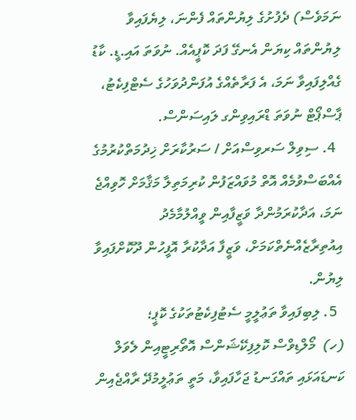ނަމަވެސް) ދެފުށުގެ ލިޔުންތައް ފެންނަ، ލިޔެފައިވާ ލިޔުންތައް ކިޔަން އެނގޭ ފަދަ ކޮޕީއެއް. ނުވަތަ އައި.ޑީ. ކާޑު ގެއްލިފައިވާ ނަމަ، އެ ފަރާތެއްގެ އުފަންދުވަހުގެ ސެޓްފިކެޓު، ޕާސްޕޯޓް ނުވަތަ ޑްރައިވިންގ ލައިސަންސް.
  4. ސިވިލް ސަރވިސްއަށް / ސަރުކާރަށް ޚިދުމަތްކުރުމުގެ އެއްބަސްވުމެއް އޮތް މުވައްޒަފުން ކުރިމަތިލާ މަޤާމަށް ހޮވިއްޖެ ނަމަ، އަދާކުރަމުންދާ ވަޒީފާއިން ވީއްލުމާމެދު އިއުތިރާޒެއްނެތްކަމަށް، ވަޒީފާ އަދާކުރާ އޮފީހުން ދޫކޮށްފައިވާ ލިޔުން.
  5. ލިބިފައިވާ ތަޢުލީމީ ސެޓުފިކެޓުތަކުގެ ކޮޕީ؛
(ހ)  މޯލްޑިވްސް ކޮލިފިކޭޝަންސް އޮތޯރިޓީއިން ލެވަލް ކަނޑައަޅައި ތައްގަނޑު ޖަހާފައިވާ، މަތީ ތަޢުލީމުދޭ ރާއްޖެއިން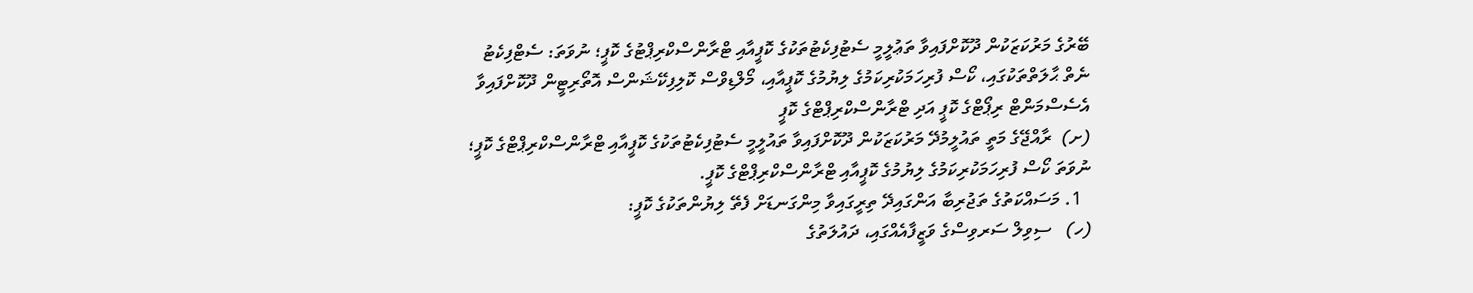ބޭރުގެ މަރުކަޒަކުން ދޫކޮށްފައިވާ ތަޢުލީމީ ސެޓުފިކެޓުތަކުގެ ކޮޕީއާއި ޓްރާންސްކްރިޕްޓުގެ ކޮޕީ؛ ނުވަތަ: ސެޓްފިކެޓު ނެތް ޙާލަތްތަކުގައި، ކޯސް ފުރިހަމަކުރިކަމުގެ ލިޔުމުގެ ކޮޕީއާއި، މޯލްޑިވްސް ކޮލިފިކޭޝަންސް އޮތޯރިޓީން ދޫކޮށްފައިވާ އެސެސްމަންޓް ރިޕޯޓްގެ ކޮޕީ އަދި ޓްރާންސްކްރިޕްޓްގެ ކޮޕީ
(ށ)  ރާއްޖޭގެ މަތީ ތައުލީމުދޭ މަރުކަޒަކުން ދޫކޮށްފައިވާ ތައުލީމީ ސެޓުފިކެޓުތަކުގެ ކޮޕީއާއި ޓްރާންސްކްރިޕްޓްގެ ކޮޕީ؛ ނުވަތަ ކޯސް ފުރިހަމަކުރިކަމުގެ ލިޔުމުގެ ކޮޕީއާއި ޓްރާންސްކްރިޕްޓްގެ ކޮޕީ.
  1. މަސައްކަތުގެ ތަޖުރިބާ އަންގައިދޭ ތިރީގައިވާ މިންގަނޑަށް ފެތޭ ލިޔުންތަކުގެ ކޮޕީ:
(ހ)   ސިވިލް ސަރވިސްގެ ވަޒީފާއެއްގައި، ދައުލަތުގެ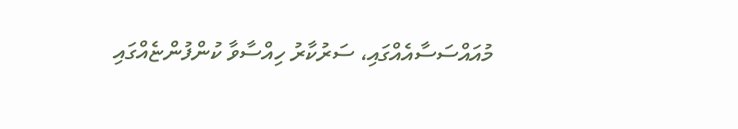މުއައްސަސާއެއްގައި، ސަރުކާރު ހިއްސާވާ ކުންފުންޏެއްގައި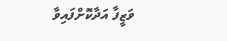ވަޒީފާ އަދާކޮށްފައިވާ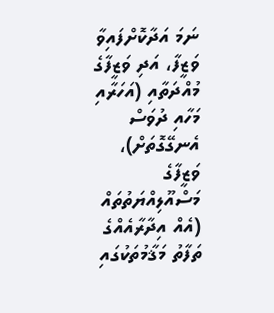ނަމަ އަދާކޮށްފައިވާ ވަޒީފާ، އަދި ވަޒީފާގެ މުއްދަތާއި (އަހަރާއި މަހާއި ދުވަސް އެނގޭގޮތަށް)، ވަޒީފާގެ މަސްއޫލިއްޔަތުތައް (އެއް އިދާރާއެއްގެ ތަފާތު މަޤާމުތަކުގައި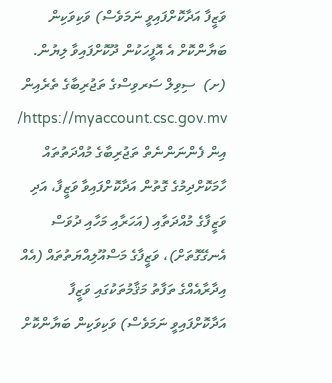ވަޒީފާ އަދާކޮށްފައިވީ ނަމަވެސް) ވަކިވަކިން ބަޔާންކޮށް އެ އޮފީހަކުން ދޫކޮށްފައިވާ ލިޔުން.
(ށ)  ސިވިލް ސަރވިސްގެ ތަޖުރިބާގެ ތެރެއިން https://myaccount.csc.gov.mv/ އިން ފެންނަންނެތް ތަޖުރިބާގެ މުއްދަތުތައް ހާމަކޮށްދިމުގެ ގޮތުން އަދާކޮށްފައިވާ ވަޒީފާ، އަދި ވަޒީފާގެ މުއްދަތާއި (އަހަރާއި މަހާއި ދުވަސް އެނގޭގޮތަށް)، ވަޒީފާގެ މަސްއޫލިއްޔަތުތައް (އެއް އިދާރާއެއްގެ ތަފާތު މަޤާމުތަކުގައި ވަޒީފާ އަދާކޮށްފައިވީ ނަމަވެސް) ވަކިވަކިން ބަޔާންކޮށް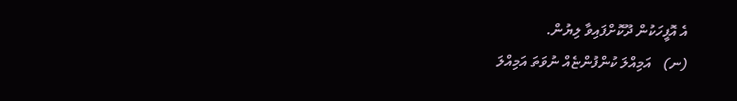އެ އޮފީހަކުން ދޫކޮށްފައިވާ ލިޔުން.
(ނ)   އަމިއްލަ ކުންފުންޏެއް ނުވަތަ އަމިއްލަ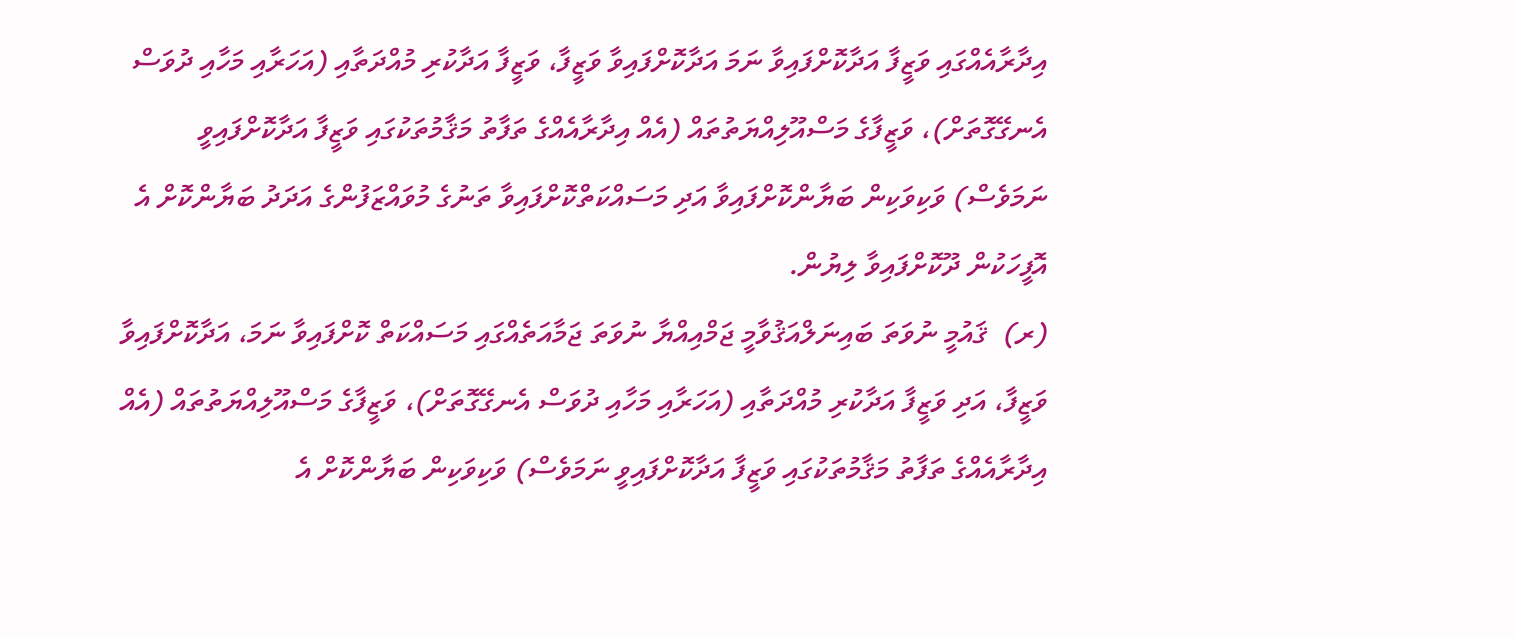އިދާރާއެއްގައި ވަޒީފާ އަދާކޮށްފައިވާ ނަމަ އަދާކޮށްފައިވާ ވަޒީފާ، ވަޒީފާ އަދާކުރި މުއްދަތާއި (އަހަރާއި މަހާއި ދުވަސް އެނގޭގޮތަށް)، ވަޒީފާގެ މަސްއޫލިއްޔަތުތައް (އެއް އިދާރާއެއްގެ ތަފާތު މަޤާމުތަކުގައި ވަޒީފާ އަދާކޮށްފައިވީ ނަމަވެސް) ވަކިވަކިން ބަޔާންކޮށްފައިވާ އަދި މަސައްކަތްކޮށްފައިވާ ތަނުގެ މުވައްޒަފުންގެ އަދަދު ބަޔާންކޮށް އެ އޮފީހަކުން ދޫކޮށްފައިވާ ލިޔުން.
(ރ)  ޤައުމީ ނުވަތަ ބައިނަލްއަޤުވާމީ ޖަމްއިއްޔާ ނުވަތަ ޖަމާއަތެއްގައި މަސައްކަތް ކޮށްފައިވާ ނަމަ، އަދާކޮށްފައިވާ ވަޒީފާ، އަދި ވަޒީފާ އަދާކުރި މުއްދަތާއި (އަހަރާއި މަހާއި ދުވަސް އެނގޭގޮތަށް)، ވަޒީފާގެ މަސްއޫލިއްޔަތުތައް (އެއް އިދާރާއެއްގެ ތަފާތު މަޤާމުތަކުގައި ވަޒީފާ އަދާކޮށްފައިވީ ނަމަވެސް) ވަކިވަކިން ބަޔާންކޮށް އެ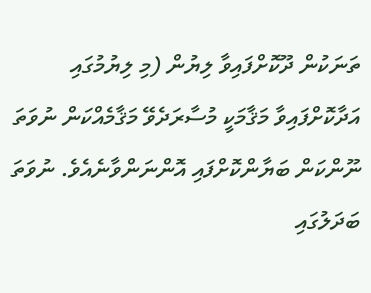ތަނަކުން ދޫކޮށްފައިވާ ލިޔުން (މި ލިޔުމުގައި އަދާކޮށްފައިވާ މަޤާމަކީ މުސާރަދެވޭ މަޤާމެއްކަން ނުވަތަ ނޫންކަން ބަޔާންކޮށްފައި އޮންނަންވާނެއެވެ. ނުވަތަ ބަދަލުގައި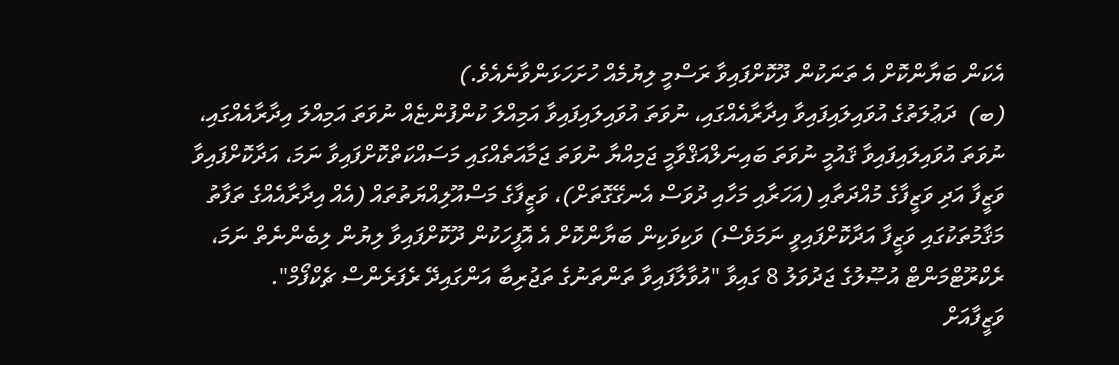އެކަން ބަޔާންކޮށް އެ ތަނަކުން ދޫކޮށްފައިވާ ރަސްމީ ލިޔުމެއް ހުށަހަޅަންވާނެއެވެ.)
(ބ)  ދަޢުލަތުގެ އުވައިލައިފައިވާ އިދާރާއެއްގައި، ނުވަތަ އުވައިލައިފައިވާ އަމިއްލަ ކުންފުންޏެއް ނުވަތަ އަމިއްލަ އިދާރާއެއްގައި، ނުވަތަ އުވައިލައިފައިވާ ޤައުމީ ނުވަތަ ބައިނަލްއަޤްވާމީ ޖަމިއްޔާ ނުވަތަ ޖަމާއަތެއްގައި މަސައްކަތްކޮށްފައިވާ ނަމަ، އަދާކޮށްފައިވާ ވަޒީފާ އަދި ވަޒީފާގެ މުއްދަތާއި (އަހަރާއި މަހާއި ދުވަސް އެނގޭގޮތަށް)، ވަޒީފާގެ މަސްއޫލިއްޔަތުތައް (އެއް އިދާރާއެއްގެ ތަފާތު މަޤާމުތަކުގައި ވަޒީފާ އަދާކޮށްފައިވީ ނަމަވެސް) ވަކިވަކިން ބަޔާންކޮށް އެ އޮފީހަކުން ދޫކޮށްފައިވާ ލިޔުން ލިބެންނެތް ނަމަ، ރެކްރޫޓްމަންޓް އުޞޫލުގެ ޖަދުވަލު 8 ގައިވާ "އުވާލާފައިވާ ތަންތަނުގެ ތަޖުރިބާ އަންގައިދޭ ރެފަރެންސް ޗެކްފޯމް".
ވަޒީފާއަށް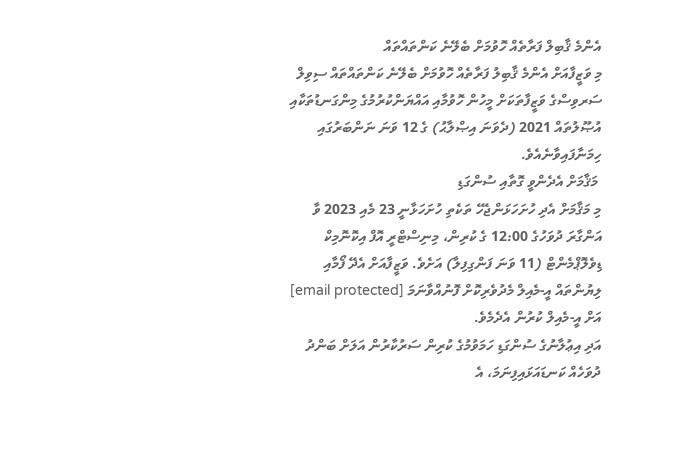އެންމެ ޤާބިލް ފަރާތެއް ހޮވުމަށް ބެލޭނެ ކަންތައްތައް
މި ވަޒީފާއަށް އެންމެ ޤާބިލު ފަރާތެއް ހޮވުމަށް ބެލޭނެ ކަންތައްތައް ސިވިލް ސަރވިސްގެ ވަޒީފާތަކަށް މީހުން ހޮވުމާއި އައްޔަންކުރުމުގެ މިންގަނޑުތަކާއި އުޞޫލުތައް 2021 (ދެވަނަ އިޞްލާޙު) ގެ 12 ވަނަ ނަންބަރުގައި ހިމަނާފައިވާނެއެވެ.
 މަޤާމަށް އެދެންވީ ގޮތާއި ސުންގަޑި
މި މަޤާމަށް އެދި ހުށަހަޅަންޖެހޭ ތަކެތި ހުށަހަޅާނީ 23 މެއި 2023 ވާ އަންގާރަ ދުވަހުގެ 12:00 ގެ ކުރިން، މިނިސްޓްރީ އޮފް އިކޮނޮމިކް ޑިވެލޮޕްމެންޓް (11 ވަނަ ފަންގިފިލާ) އަށެވެ. ވަޒީފާއަށް އެދޭ ފޯމާއި ލިޔުންތައް އީ-މެއިލް މެދުވެރިކޮށް ފޮނުއްވާނަމަ [email protected] އަށް އީ-މެއިލް ކުރުން އެދެމެވެ.
އަދި އިޢުލާނުގެ ސުންގަޑި ހަމަވުމުގެ ކުރިން ސަރުކާރުން އަލަށް ބަންދު ދުވަހެއް ކަނޑައަޅައިފިނަމަ، އެ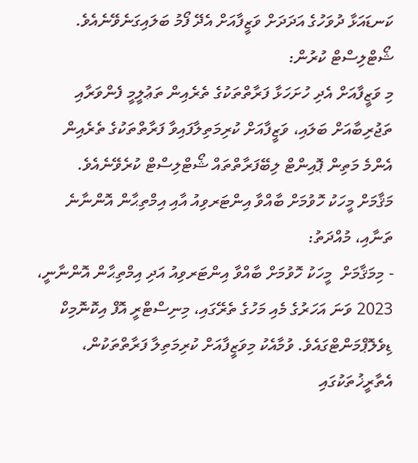ކަނޑައަޅާ ދުވަހުގެ އަދަދަށް ވަޒީފާއަށް އެދޭ ފޯމު ބަލައިގަނެވޭނެއެވެ.
ޝޯޓްލިސްޓް ކުރުން:
މި ވަޒީފާއަށް އެދި ހުށަހަޅާ ފަރާތްތަކުގެ ތެރެއިން ތަޢުލީމީ ފެންވަރާއި ތަޖުރިބާއަށް ބަލައި، ވަޒީފާއަށް ކުރިމަތިލާފައިވާ ފަރާތްތަކުގެ ތެރެއިން އެންމެ މަތިން ޕޮއިންޓް ލިބޭފަރާތްތައް ޝޯޓްލިސްޓް ކުރެވޭނެއެވެ.
މަޤާމަށް މީހަކު ހޮވުމަށް ބާއްވާ އިންޓަރވިއު އާއި އިމްތިޙާން އޮންނާނެ ތަނާއި، މުއްދަތު:
- މިމަޤާމަށް  މީހަކު ހޮވުމަށް ބާއްވާ އިންޓަރވިއު އަދި އިމްތިޙާން އޮންނާނީ، 2023 ވަނަ އަހަރުގެ މެއި މަހުގެ ތެރޭގައި، މިނިސްޓްރީ އޮފް އިކޮނޮމިކް ޑިވެލޮޕްމަންޓްގައެވެ. ވުމާއެކު މިވަޒީފާއަށް ކުރިމަތިލާ ފަރާތްތަކުން، އެތާރީޚުތަކުގައި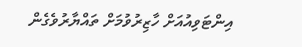އިންޓަވިއުއަށް ހާޒިރުވުމަށް ތައްޔާރުވެގެން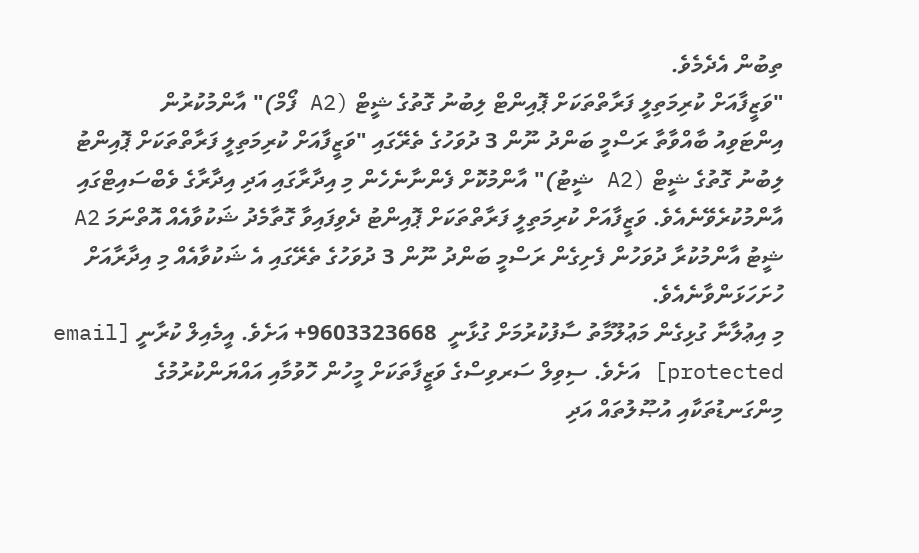ތިބުން އެދެމެވެ.
"ވަޒީފާއަށް ކުރިމަތިލީ ފަރާތްތަކަށް ޕޮއިންޓް ލިބުނު ގޮތުގެ ޝީޓް (A2 ފޯމް)" އާންމުކުރުން
އިންޓަވިއު ބާއްވާތާ ރަސްމީ ބަންދު ނޫން 3 ދުވަހުގެ ތެރޭގައި "ވަޒީފާއަށް ކުރިމަތިލީ ފަރާތްތަކަށް ޕޮއިންޓު ލިބުނު ގޮތުގެ ޝީޓް (A2 ޝީޓު)" އާންމުކޮށް ފެންނާނެހެން މި އިދާރާގައި އަދި އިދާރާގެ ވެބްސައިޓްގައި އާންމުކުރެވޭނެއެވެ. ވަޒީފާއަށް ކުރިމަތިލީ ފަރާތްތަކަށް ޕޮއިންޓު ދެވިފައިވާ ގޮތާމެދު ޝަކުވާއެއް އޮތްނަމަ A2 ޝީޓު އާންމުކުރާ ދުވަހުން ފެށިގެން ރަސްމީ ބަންދު ނޫން 3 ދުވަހުގެ ތެރޭގައި އެ ޝަކުވާއެއް މި އިދާރާއަށް ހުށަހަޅަންވާނެއެވެ.
މި އިޢުލާނާ ގުޅިގެން މަޢުލޫމާތު ސާފުކުރުމަށް ގުޅާނީ  9603323668+ އަށެވެ. އީމެއިލް ކުރާނީ [email protected] އަށެވެ. ސިވިލް ސަރވިސްގެ ވަޒީފާތަކަށް މީހުން ހޮވުމާއި އައްޔަންކުރުމުގެ މިންގަނޑުތަކާއި އުޞޫލުތައް އަދި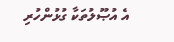އެ އުޞޫލުތަކާ ގުޅުންހުރި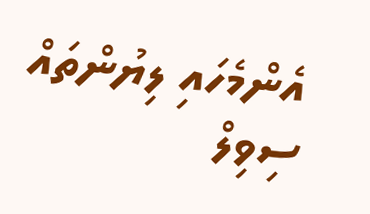އެންމެހައި ލިޔުންތައް ސިވިލް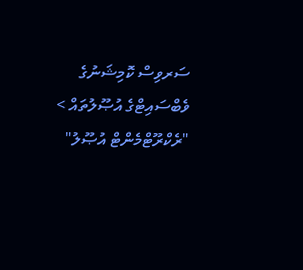ސަރވިސް ކޮމިޝަނުގެ ވެބްސައިޓްގެ އުޞޫލުތައް > "ރެކްރޫޓްމެންޓް އުޞޫލު"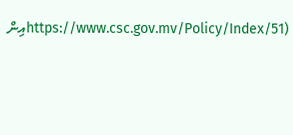(https://www.csc.gov.mv/Policy/Index/51އިން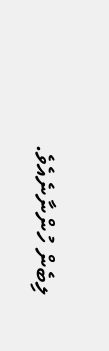ލިބެން ހުންނާނެއެވެ.